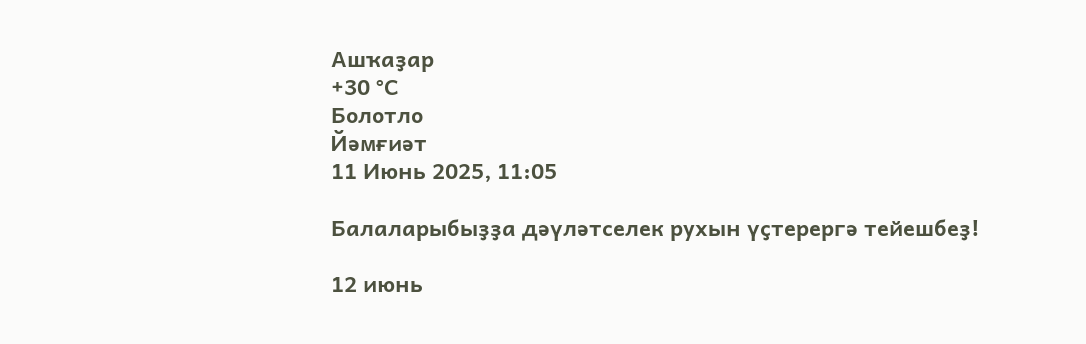Ашҡаҙар
+30 °С
Болотло
Йәмғиәт
11 Июнь 2025, 11:05

Балаларыбыҙҙа дәүләтселек рухын үҫтерергә тейешбеҙ!

12 июнь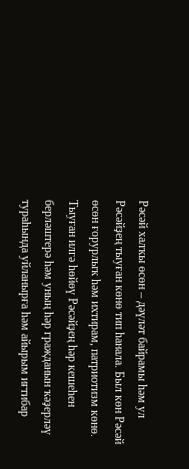Рәсәй халҡы өсөн – дәүләт байрамы һәм ул Рәсәйҙең тыуған көнө тип һанала. Был көн Рәсәй өсөн ғорурлыҡ һәм ихтирам, патриотизм көнө. Тыуған илгә һөйөү Рәсәйҙең һәр кешеһен берләштерә һәм уның һәр гражданын ҡәҙерләү тураһында уйланырға һәм айырым иғтибар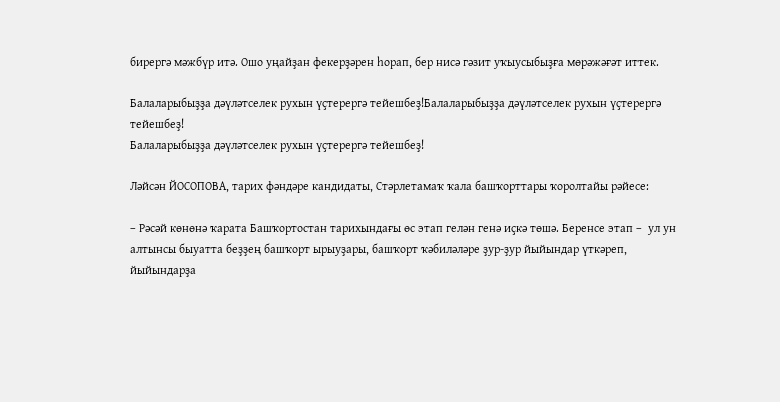бирергә мәжбүр итә. Ошо уңайҙан фекерҙәрен һорап, бер нисә гәзит уҡыусыбыҙға мөрәжәғәт иттек.

Балаларыбыҙҙа дәүләтселек рухын үҫтерергә тейешбеҙ!Балаларыбыҙҙа дәүләтселек рухын үҫтерергә тейешбеҙ!
Балаларыбыҙҙа дәүләтселек рухын үҫтерергә тейешбеҙ!

Ләйсән ЙОСОПОВА, тарих фәндәре кандидаты, Стәрлетамаҡ ҡала башҡорттары ҡоролтайы рәйесе:

– Рәсәй көнөнә ҡарата Башҡортостан тарихындағы өс этап гелән генә иҫкә төшә. Беренсе этап –  ул ун алтынсы быуатта беҙҙең башҡорт ырыуҙары, башҡорт ҡәбиләләре ҙур-ҙур йыйындар үткәреп, йыйындарҙа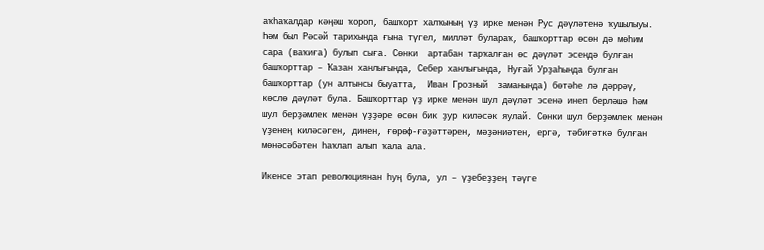аҡһаҡалдар кәңәш ҡороп, башҡорт халҡының үҙ ирке менән Рус дәүләтенә ҡушылыуы. Һәм был Рәсәй тарихында ғына түгел, милләт булараҡ, башҡорттар өсөн дә мөһим сара (ваҡиға) булып сыға. Сөнки  артабан тарҡалған өс дәүләт эсендә булған башҡорттар – Ҡазан ханлығында, Себер ханлығында, Нуғай Урҙаһында булған башҡорттар (ун алтынсы быуатта,  Иван Грозный  заманында) бөтәһе лә дәррәү, көслө дәүләт була. Башҡорттар үҙ ирке менән шул дәүләт эсенә инеп берләшә һәм шул берҙәмлек менән үҙҙәре өсөн бик ҙур киләсәк яулай. Сөнки шул берҙәмлек менән  үҙенең киләсәген, динен, ғөрөф-ғәҙәттәрен, мәҙәниәтен, ергә, тәбиғәткә булған мөнәсәбәтен һаҡлап алып ҡала ала.

Икенсе этап революциянан һуң була, ул – үҙебеҙҙең тәүге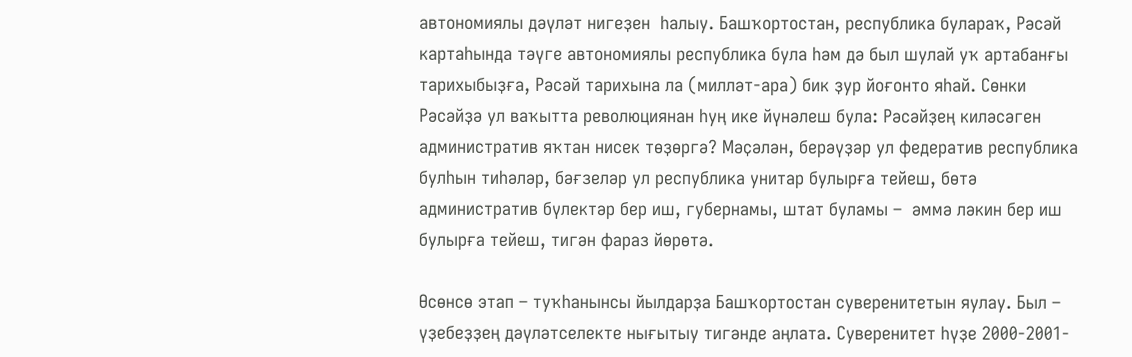автономиялы дәүләт нигеҙен  һалыу. Башҡортостан, республика булараҡ, Рәсәй картаһында тәүге автономиялы республика була һәм дә был шулай уҡ артабанғы тарихыбыҙға, Рәсәй тарихына ла (милләт-ара) бик ҙур йоғонто яһай. Сөнки Рәсәйҙә ул ваҡытта революциянан һуң ике йүнәлеш була: Рәсәйҙең киләсәген административ яҡтан нисек төҙөргә? Мәҫәлән, берәүҙәр ул федератив республика булһын тиһәләр, бәғзеләр ул республика унитар булырға тейеш, бөтә административ бүлектәр бер иш, губернамы, штат буламы –  әммә ләкин бер иш булырға тейеш, тигән фараз йөрөтә.

Өсөнсө этап – туҡһанынсы йылдарҙа Башҡортостан суверенитетын яулау. Был – үҙебеҙҙең дәүләтселекте нығытыу тигәнде аңлата. Суверенитет һүҙе 2000-2001-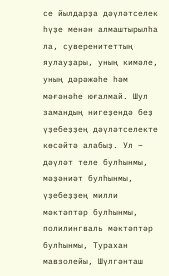се йылдарҙа дәүләтселек һүҙе менән алмаштырылһа ла, суверенитеттың яулауҙары, уның кимәле, уның дәрәжәһе һәм мәғәнәһе юғалмай. Шул замандың нигеҙендә беҙ үҙебеҙҙең дәүләтселекте көсәйтә алабыҙ. Ул – дәүләт теле булһынмы, мәҙәниәт булһынмы, үҙебеҙҙең милли мәктәптәр булһынмы, полилингваль мәктәптәр булһынмы, Турахан мавзолейы, Шүлгәнташ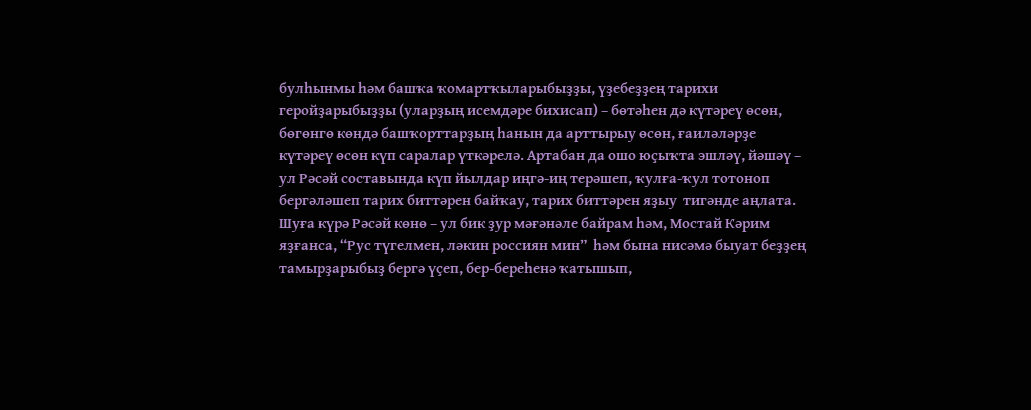булһынмы һәм башҡа ҡомартҡыларыбыҙҙы, үҙебеҙҙең тарихи геройҙарыбыҙҙы (уларҙың исемдәре бихисап) – бөтәһен дә күтәреү өсөн, бөгөнгө көндә башҡорттарҙың һанын да арттырыу өсөн, ғаиләләрҙе күтәреү өсөн күп саралар үткәрелә. Артабан да ошо юҫыҡта эшләү, йәшәү – ул Рәсәй составында күп йылдар иңгә-иң терәшеп, ҡулға-ҡул тотоноп бергәләшеп тарих биттәрен байҡау, тарих биттәрен яҙыу  тигәнде аңлата. Шуға күрә Рәсәй көнө – ул бик ҙур мәғәнәле байрам һәм, Мостай Кәрим яҙғанса, “Рус түгелмен, ләкин россиян мин”  һәм бына нисәмә быуат беҙҙең тамырҙарыбыҙ бергә үҫеп, бер-береһенә ҡатышып,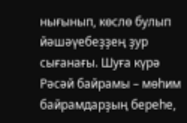нығынып, көслө булып йәшәүебеҙҙең ҙур сығанағы. Шуға күрә Рәсәй байрамы – мөһим байрамдарҙың береһе,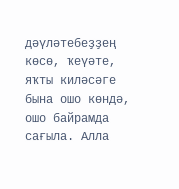дәүләтебеҙҙең көсө, ҡеүәте, яҡты киләсәге бына ошо көндә, ошо байрамда сағыла. Алла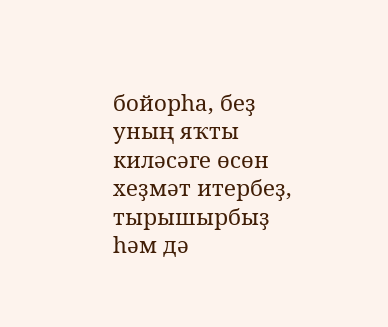бойорһа, беҙ уның яҡты киләсәге өсөн хеҙмәт итербеҙ, тырышырбыҙ һәм дә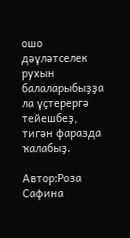ошо  дәүләтселек рухын балаларыбыҙҙа ла үҫтерергә тейешбеҙ, тигән фаразда ҡалабыҙ.

Автор:Роза Сафина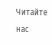Читайте нас